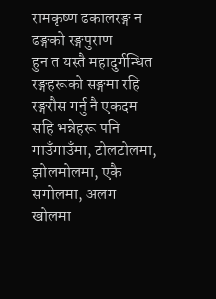रामकृष्ण ढकालरङ्ग न ढङ्गको रङ्गपुराण
हुन त यस्तै महादुर्गन्धित रङ्गहरूको सङ्गमा रहि रङ्गरौस गर्नु नै एकदम सहि भन्नेहरू पनि गाउँगाउँमा, टोलटोलमा, झोलमोलमा, एकै सगोलमा, अलग खोलमा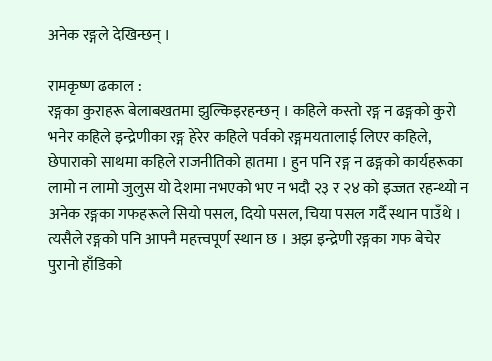अनेक रङ्गले देखिन्छन् ।

रामकृष्ण ढकाल :
रङ्गका कुराहरू बेलाबखतमा झुल्किइरहन्छन् । कहिले कस्तो रङ्ग न ढङ्गको कुरो भनेर कहिले इन्द्रेणीका रङ्ग हेरेर कहिले पर्वको रङ्गमयतालाई लिएर कहिले, छेपाराको साथमा कहिले राजनीतिको हातमा । हुन पनि रङ्ग न ढङ्गको कार्यहरूका लामो न लामो जुलुस यो देशमा नभएको भए न भदौ २३ र २४ को इज्जत रहन्थ्यो न अनेक रङ्गका गफहरूले सियो पसल, दियो पसल, चिया पसल गर्दै स्थान पाउँथे । त्यसैले रङ्गको पनि आफ्नै महत्त्वपूर्ण स्थान छ । अझ इन्द्रेणी रङ्गका गफ बेचेर पुरानो हाँडिको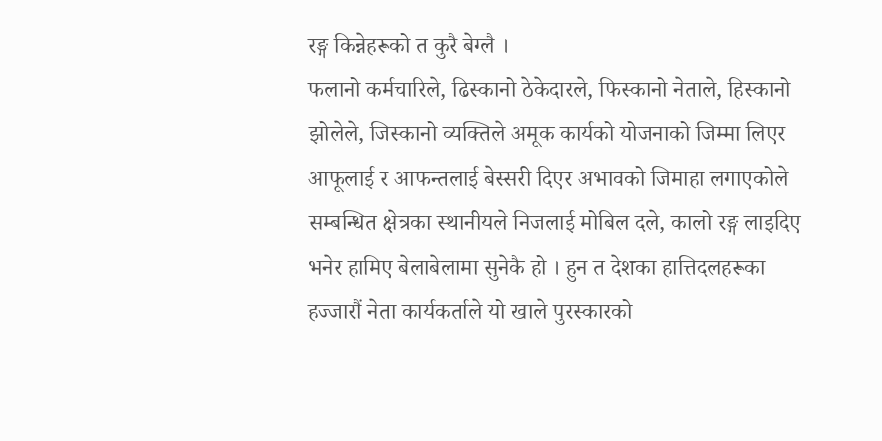रङ्ग किन्नेहरूको त कुरै बेग्लै ।
फलानो कर्मचारिले, ढिस्कानो ठेकेदारले, फिस्कानो नेताले, हिस्कानो झोलेले, जिस्कानो व्यक्तिले अमूक कार्यको योजनाको जिम्मा लिएर आफूलाई र आफन्तलाई बेस्सरी दिएर अभावको जिमाहा लगाएकोले सम्बन्धित क्षेत्रका स्थानीयले निजलाई मोबिल दले, कालो रङ्ग लाइदिए भनेर हामिए बेलाबेलामा सुनेकै हो । हुन त देशका हात्तिदलहरूका हज्जारौं नेता कार्यकर्ताले यो खाले पुरस्कारको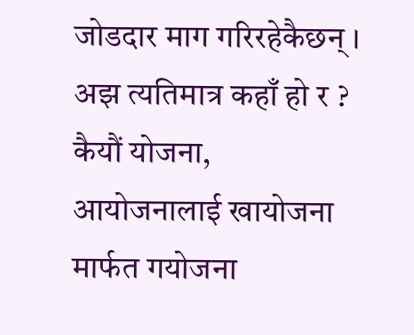जोडदार माग गरिरहेकैछन् । अझ त्यतिमात्र कहाँ हो र ? कैयौं योजना, आयोजनालाई खायोजना मार्फत गयोजना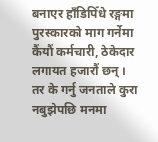बनाएर हाँडिपिँधे रङ्गमा पुरस्कारको माग गर्नेमा कैंयौं कर्मचारी, ठेकेदार लगायत हजारौं छन् । तर के गर्नु जनताले कुरा नबुझेपछि मनमा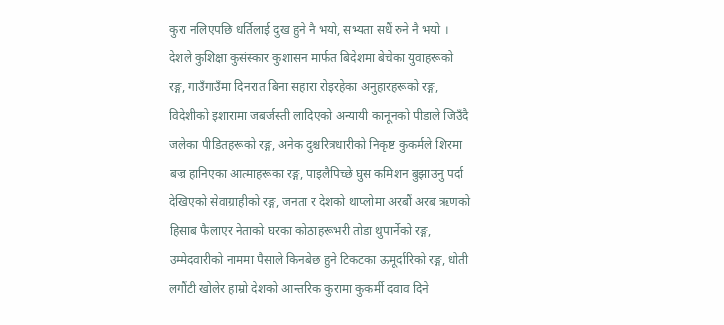कुरा नलिएपछि धर्तिलाई दुख हुने नै भयो, सभ्यता सधैं रुने नै भयो ।
देशले कुशिक्षा कुसंस्कार कुशासन मार्फत बिदेशमा बेचेका युवाहरूको रङ्ग, गाउँगाउँमा दिनरात बिना सहारा रोइरहेका अनुहारहरूको रङ्ग, विदेशीको इशारामा जबर्जस्ती लादिएको अन्यायी कानूनको पीडाले जिउँदै जलेका पीडितहरूको रङ्ग, अनेक दुश्चरित्रधारीको निकृष्ट कुकर्मले शिरमा बज्र हानिएका आत्माहरूका रङ्ग, पाइलैपिच्छे घुस कमिशन बुझाउनु पर्दा देखिएको सेवाग्राहीको रङ्ग, जनता र देशको थाप्लोमा अरबौं अरब ऋणको हिसाब फैलाएर नेताको घरका कोठाहरूभरी तोडा थुपार्नेको रङ्ग, उम्मेदवारीको नाममा पैसाले किनबेछ हुने टिकटका ऊमूर्दारिको रङ्ग, धोती लगौंटी खोलेर हाम्रो देशको आन्तरिक कुरामा कुकर्मी दवाव दिने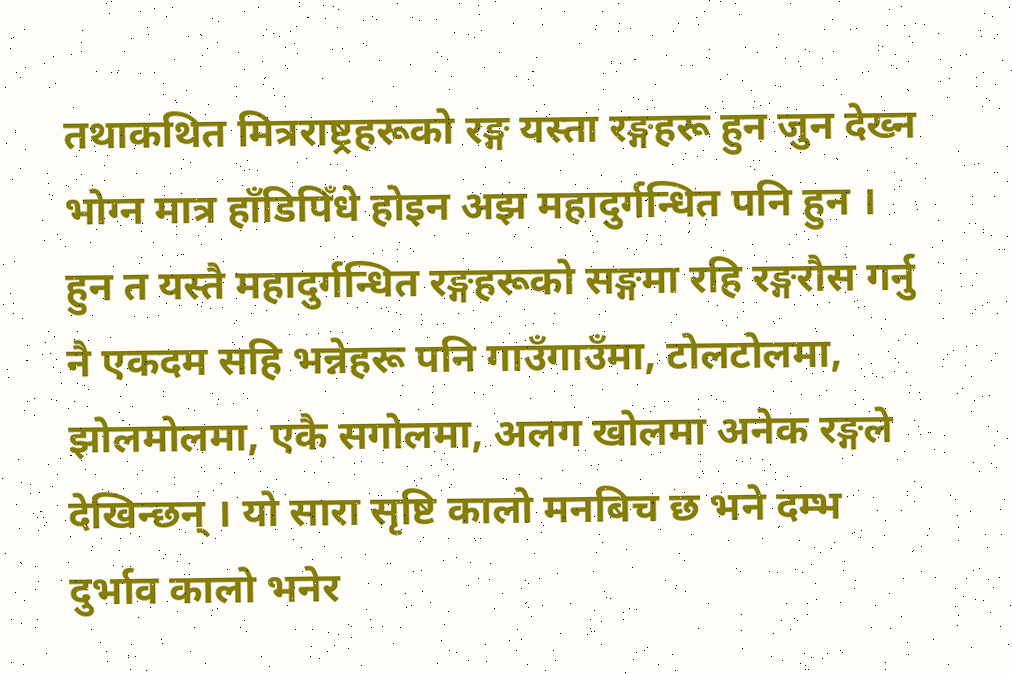तथाकथित मित्रराष्ट्रहरूको रङ्ग यस्ता रङ्गहरू हुन जुन देख्न भोग्न मात्र हाँडिपिँधे होइन अझ महादुर्गन्धित पनि हुन ।
हुन त यस्तै महादुर्गन्धित रङ्गहरूको सङ्गमा रहि रङ्गरौस गर्नु नै एकदम सहि भन्नेहरू पनि गाउँगाउँमा, टोलटोलमा, झोलमोलमा, एकै सगोलमा, अलग खोलमा अनेक रङ्गले देखिन्छन् । यो सारा सृष्टि कालो मनबिच छ भने दम्भ दुर्भाव कालो भनेर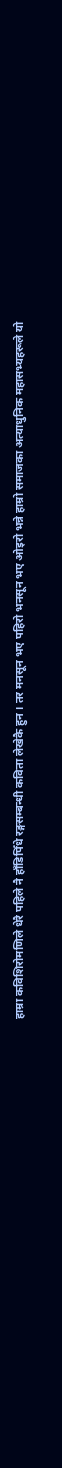हाम्रा कविशिरोमणिले धेरै पहिले नै हाँडिपिँधे रङ्गसम्बन्धी कविता लेखेकै हुन । तर मनसून भए पहिरो भनसून भए ओइरो भन्ने हाम्रो समाजका अत्याधुनिक महासभ्यहरूले यो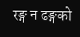रङ्ग न ढङ्गको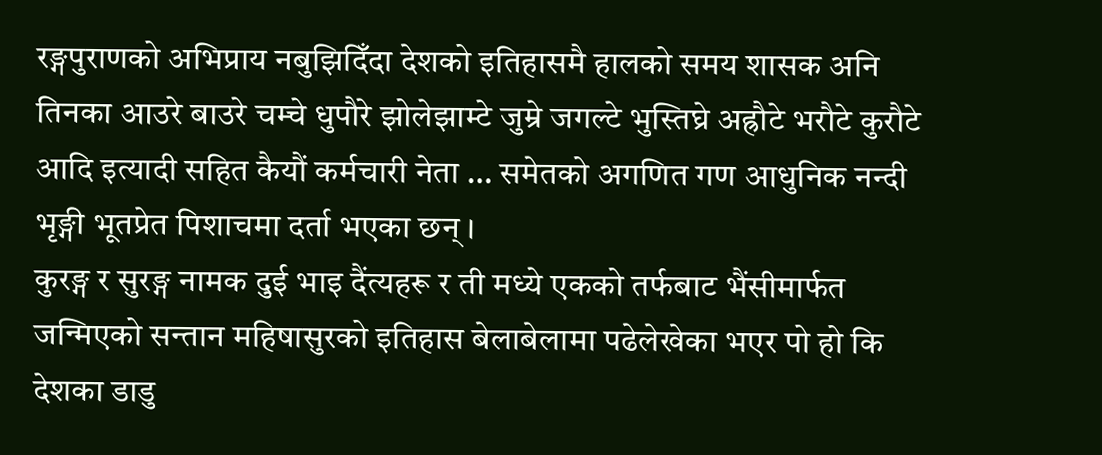रङ्गपुराणको अभिप्राय नबुझिदिँदा देशको इतिहासमै हालको समय शासक अनि तिनका आउरे बाउरे चम्चे धुपौरे झोलेझाम्टे जुम्रे जगल्टे भुस्तिघ्रे अह्रौटे भरौटे कुरौटे आदि इत्यादी सहित कैयौं कर्मचारी नेता … समेतको अगणित गण आधुनिक नन्दी भृङ्गी भूतप्रेत पिशाचमा दर्ता भएका छन् ।
कुरङ्ग र सुरङ्ग नामक दुई भाइ दैंत्यहरू र ती मध्ये एकको तर्फबाट भैंसीमार्फत जन्मिएको सन्तान महिषासुरको इतिहास बेलाबेलामा पढेलेखेका भएर पो हो कि देशका डाडु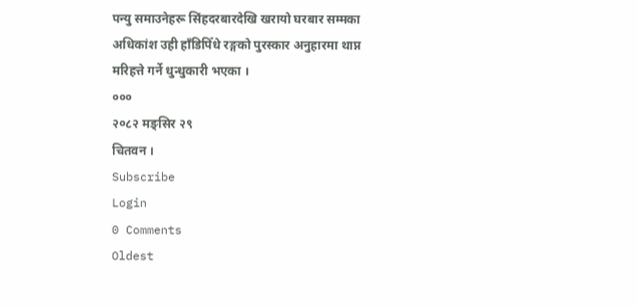पन्यु समाउनेहरू सिंहदरबारदेखि खरायो घरबार सम्मका अधिकांश उही हाँडिपिँधे रङ्गको पुरस्कार अनुहारमा थाप्न मरिहत्ते गर्ने धुन्धुकारी भएका ।
०००
२०८२ मङ्सिर २९
चितवन ।
Subscribe
Login
0 Comments
Oldest